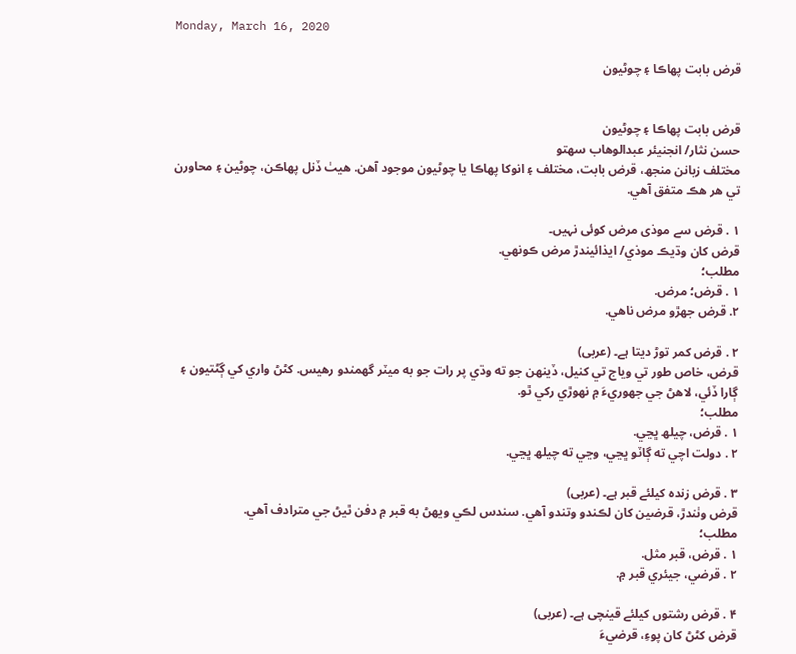Monday, March 16, 2020

قرض بابت پھاڪا ۽ چوڻيون


قرض بابت پھاڪا ۽ چوڻيون
حسن نثار/ انجنيئر عبدالوھاب سھتو
مختلف زبانن منجھ، قرض بابت، مختلف ۽ انوکا پھاڪا يا چوڻيون موجود آھن. ھيٺ ڏنل پھاڪن، چوڻين ۽ محاورن تي ھر ھڪ متفق آھي.

۱ . قرض سے موذی مرض کوئی نہیں۔
قرض کان وڌيڪ موذي/ ايذائيندڙ مرض ڪونھي.
مطلب؛
۱ . قرض؛ مرض.
۲. قرض جھڙو مرض ناھي.

۲ . قرض کمر توڑ دیتا ہے۔ (عربی)
قرض، خاص طور تي وياج تي کنيل، ڏينھن جو ته وڌي پر رات جو به ميٽر گھمندو رھيس. کڻڻ واري کي ڳڻتيون ۽ ڳارا ڏئي، لاھڻ جي جھوريءَ ۾ نھوڙي رکي ٿو.
مطلب؛
۱ . قرض، چيلھ ڀڃي.
۲ . دولت اچي ته ڳاٽو ڀڃي، وڃي ته چيلھ ڀڃي.

۳ . قرض زندہ کیلئے قبر ہے۔ (عربی)
قرض وٺندڙ، قرضين کان لڪندو وتندو آھي. سندس لڪي ويھڻ به قبر ۾ دفن ٿيڻ جي مترادف آھي.
مطلب؛
۱ . قرض، قبر مثل.
۲ . قرضي، جيئري قبر ۾.

۴ . قرض رشتوں کیلئے قینچی ہے۔ (عربی)
قرض کڻڻ کان پوءِ، قرضيءَ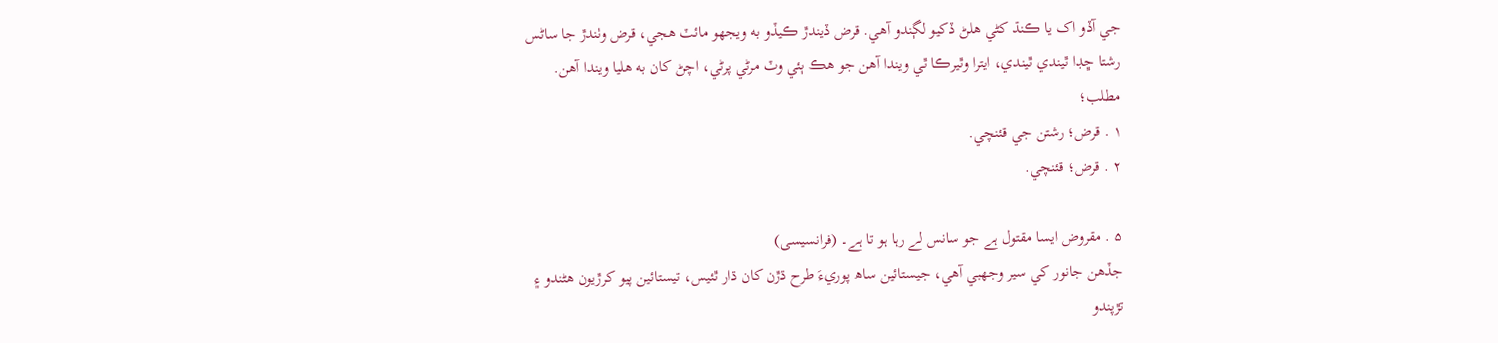جي آڏو اک يا ڪنڌ کڻي ھلڻ ڏکيو لڳندو آھي. قرض ڏيندڙ ڪيڏو به ويجھو مائٽ ھجي، قرض وٺندڙ جا ساڻس رشتا ڇڊا ٿيندي ٿيندي، ايترا وٿيرڪا ٿي ويندا آھن جو ھڪ ٻئي وٽ مرڻي پرڻي، اچڻ کان به ھليا ويندا آھن.
مطلب؛
۱ . قرض؛ رشتن جي قئنچي.
۲ . قرض؛ قئنچي.

۵ . مقروض ایسا مقتول ہے جو سانس لے رہا ہو تا ہے۔ (فرانسیسی)
جڏھن جانور کي سير وجھبي آھي، جيستائين ساھ پوريءَ طرح ڌڙن کان ڌار ٿئيس، تيستائين پيو کرڙيون ھڻندو ۽ تڙپندو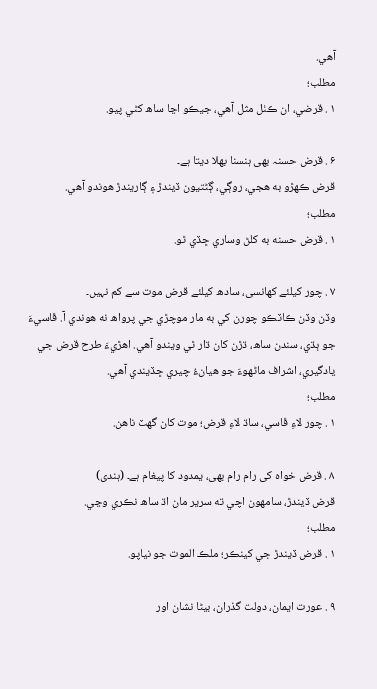آھي.
مطلب؛
۱ . قرضي، ان ڪٺل مثل آھي، جيڪو اڃا ساھ کڻي پيو.

۶ . قرض حسنہ بھی ہنسنا بھلا دیتا ہے۔
قرض ڪھڙو به ھجي، روڳي، ڳڻتيون ڏيندڙ ۽ ڳاريندڙ ھوندو آھي.
مطلب؛
۱ . قرض حسنه به کلڻ وساري ڇڏي ٿو.

۷ . چور کیلئے کھانسی، سادھ کیلئے قرض موت سے کم نہیں۔
وڏن وڏن ڪاٽڪو چورن کي به مار موچڙي جي پرواھ نه ھوندي آ. ڦاسيءَ جو ٻڌي، سندن ساھ، ڌڙن کان ڌار ٿي ويندو آھي. اھڙيءَ طرح قرض جي يادگيري، اشراف ماڻھوءَ جو ھيانءُ چيري ڇڏيندي آھي.
مطلب؛
۱ . چور لاءِ ڦاسي، ساڌ لاءِ قرض؛ موت کان گھٽ ناھن.

۸ . قرض خواہ کی رام رام بھی، یمدود کا پیغام ہے۔ (ہندی)
قرض ڏيندڙ، سامھون اچي ته سرير مان اڌ ساھ نڪري وڃي.
مطلب؛
۱ . قرض ڏيندڙ جي کينڪر؛ ملڪ الموت جو نياپو.

۹ . عورت ایمان، دولت گذران، بیٹا نشان اور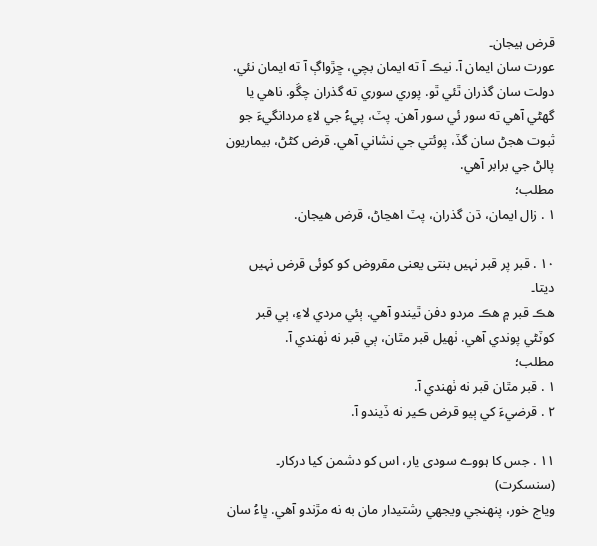قرض ہیجان۔
عورت سان ايمان آ. نيڪ آ ته ايمان بچي، ڇڙواڳ آ ته ايمان نئي. دولت سان گذران ٿئي ٿو. پوري سوري ته گذران چڱو. ناھي يا گھڻي آھي ته سور ئي سور آھن. پٽ، پيءُ جي لاءِ مردانگيءَ جو ثبوت ھجڻ سان گڏ، پوئتي جي نشاني آھي. قرض کڻڻ، بيماريون پالڻ جي برابر آھي.
مطلب؛
۱ . زال ايمان، ڌن گذران، پٽ اھڃاڻ، قرض ھيجان.

۱۰ . قبر پر قبر نہیں بنتی یعنی مقروض کو کوئی قرض نہیں دیتا۔
ھڪ قبر ۾ ھڪ مردو دفن ٿيندو آھي. ٻئي مردي لاءِ، ٻي قبر کوٽڻي پوندي آھي. ٺھيل قبر مٿان، ٻي قبر نه ٺھندي آ.
مطلب؛
۱ . قبر مٿان قبر نه ٺھندي آ.
۲ . قرضيءَ کي ٻيو قرض ڪير نه ڏيندو آ.

۱۱ . جس کا ہووے سودی یار، اس کو دشمن کیا درکار۔ (سنسکرت)
وياج خور، پنھنجي ويجھي رشتيدار مان به نه مڙندو آھي. ڀاءُ سان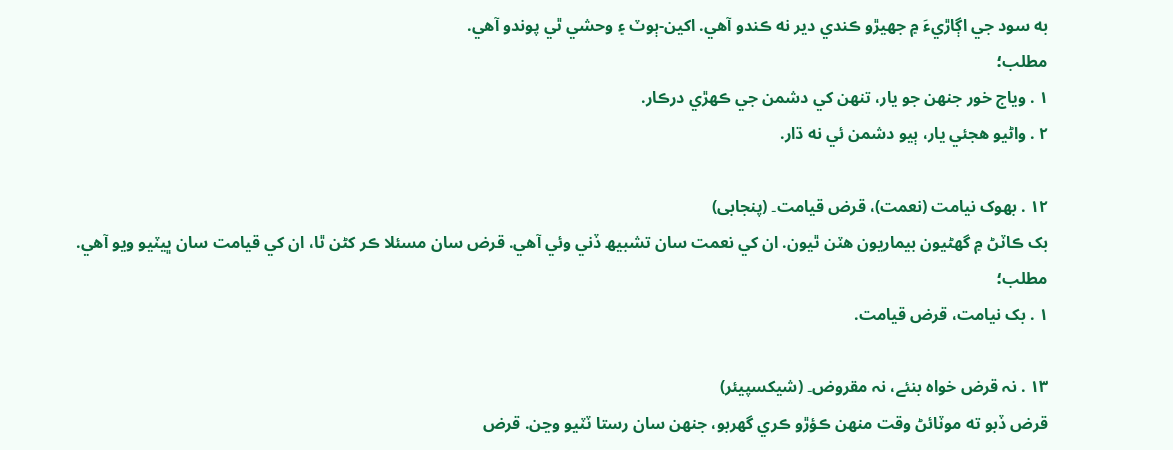به سود جي اڳاڙيءَ ۾ جھيڙو ڪندي دير نه ڪندو آھي. اکين-ٻوٽ ۽ وحشي ٿي پوندو آھي.
مطلب؛
۱ . وياج خور جنھن جو يار، تنھن کي دشمن جي ڪھڙي درڪار.
۲ . واڻيو ھجئي يار، ٻيو دشمن ئي نه ڌار.

۱۲ . بھوک نیامت (نعمت)، قرض قیامت۔ (پنجابی)
بک ڪاٽڻ ۾ گھڻيون بيماريون ھٽن ٿيون. ان کي نعمت سان تشبيھ ڏني وئي آھي. قرض سان مسئلا ڪر کڻن ٿا، ان کي قيامت سان ڀيٽيو ويو آھي.
مطلب؛
۱ . بک نيامت، قرض قيامت.

۱۳ . نہ قرض خواہ بنئے، نہ مقروض۔ (شیکسپیئر)
قرض ڏبو ته موٽائڻ وقت منھن ڪؤڙو ڪري گھربو، جنھن سان رستا ٽٽيو وڃن. قرض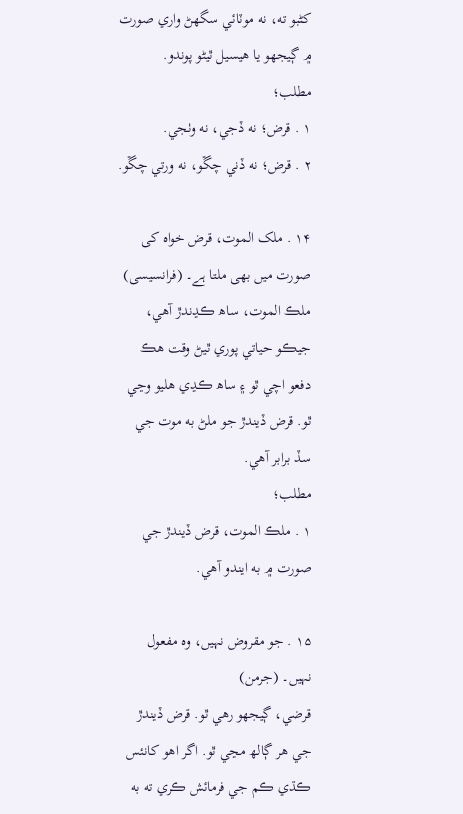کڻبو ته، نه موٽائي سگھڻ واري صورت ۾ ڳيجھو يا ھيسيل ٿيڻو پوندو.
مطلب؛
۱ . قرض؛ نه ڏجي، نه وٺجي.
۲ . قرض؛ نه ڏني چڱو، نه ورتي چڱو.

۱۴ . ملک الموت، قرض خواہ کی صورت میں بھی ملتا ہے۔ (فرانسیسی)
ملڪ الموت، ساھ ڪڍندڙ آھي، جيڪو حياتي پوري ٿيڻ وقت ھڪ دفعو اچي ٿو ۽ ساھ ڪڍي ھليو وڃي ٿو. قرض ڏيندڙ جو ملڻ به موت جي سڏ برابر آھي.
مطلب؛
۱ . ملڪ الموت، قرض ڏيندڙ جي صورت ۾ به ايندو آھي.

۱۵ . جو مقروض نہیں، وہ مفعول نہیں۔ (جرمن)
قرضي، ڳيجھو رھي ٿو. قرض ڏيندڙ جي ھر ڳالھ مڃي ٿو. اگر اھو کانئس ڪڌي ڪم جي فرمائش ڪري ته به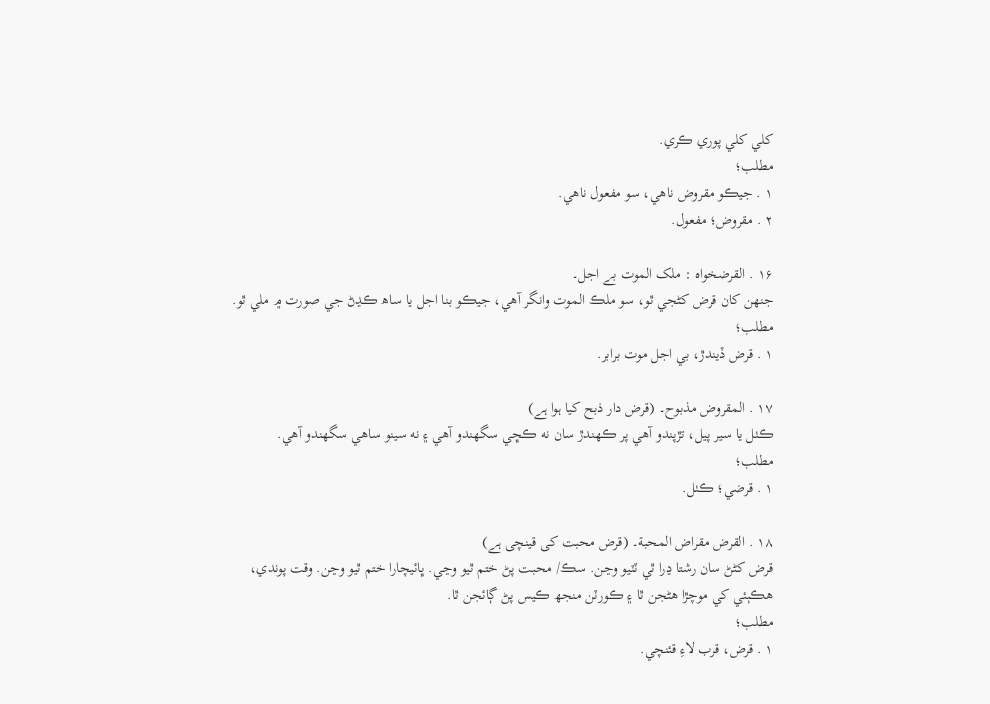کلي کلي پوري ڪري.
مطلب؛
۱ . جيڪو مقروض ناھي، سو مفعول ناھي.
۲ . مقروض؛ مفعول.

۱۶ . القرضخواہ : ملک الموت بے اجل۔
جنھن کان قرض کڻجي ٿو، سو ملڪ الموت وانگر آھي، جيڪو بنا اجل يا ساھ ڪڍڻ جي صورت ۾ ملي ٿو.
مطلب؛
۱ . قرض ڏيندڙ، بي اجل موت برابر.

۱۷ . المقروض مذبوح۔ (قرض دار ذبح کیا ہوا ہے)
ڪٺل يا سير پيل، تڙپندو آھي پر ڪھندڙ سان نه ڪڇي سگھندو آھي ۽ نه سينو ساھي سگھندو آھي.
مطلب؛
۱ . قرضي؛ ڪٺل.

۱۸ . القرض مقراض المحبة۔ (قرض محبت کی قینچی ہے)
قرض کڻڻ سان رشتا ڍرا ٿي ٽٽيو وڃن. سڪ/ محبت پڻ ختم ٿيو وڃي. ڀائيچارا ختم ٿيو وڃن. وقت پوندي، ھڪٻئي کي موچڙا ھڻجن ٿا ۽ ڪورٽن منجھ ڪيس پڻ ڳائجن ٿا.
مطلب؛
۱ . قرض، قرب لاءِ قئنچي.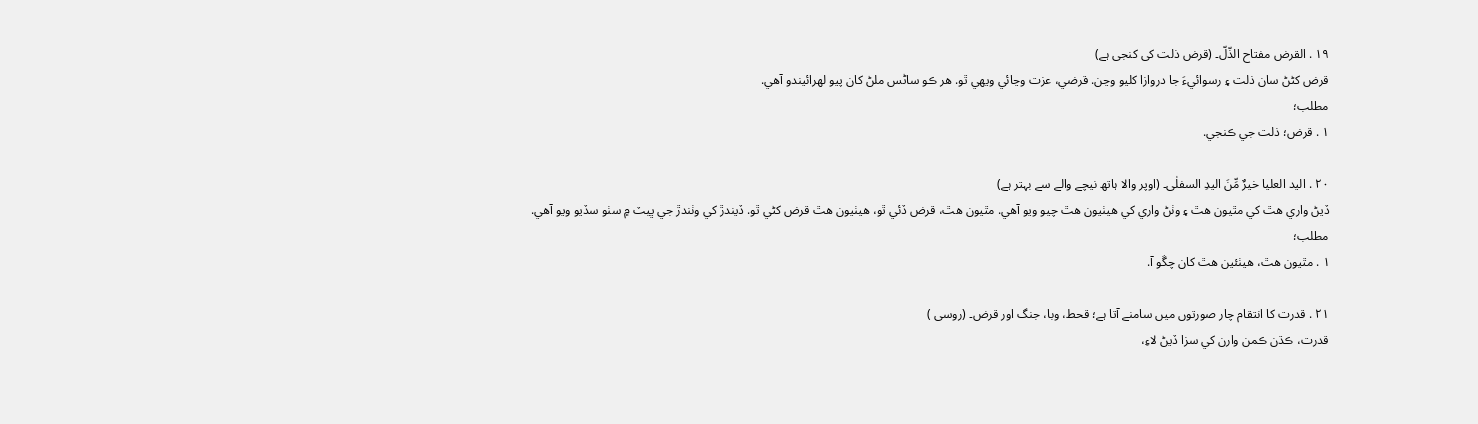۱۹ . القرض مفتاح الذّلّ۔ (قرض ذلت کی کنجی ہے)
قرض کڻڻ سان ذلت ۽ رسوائيءَ جا دروازا کليو وڃن. قرضي، عزت وڃائي ويھي ٿو. ھر ڪو ساڻس ملڻ کان پيو لھرائيندو آھي.
مطلب؛
۱ . قرض؛ ذلت جي ڪنجي.

۲۰ . الید العلیا خیرٌ مِّنَ الیدِ السفلٰی۔ (اوپر والا ہاتھ نیچے والے سے بہتر ہے)
ڏيڻ واري ھٿ کي مٿيون ھٿ ۽ وٺڻ واري کي ھيٺيون ھٿ چيو ويو آھي. مٿيون ھٿ، قرض ڏئي ٿو، ھيٺيون ھٿ قرض کڻي ٿو. ڏيندڙ کي وٺندڙ جي ڀيٽ ۾ سٺو سڏيو ويو آھي.
مطلب؛
۱ . مٿيون ھٿ، ھيٺئين ھٿ کان چڱو آ.

۲۱ . قدرت کا انتقام چار صورتوں میں سامنے آتا ہے؛ قحط، وبا، جنگ اور قرض۔ (روسی )
قدرت، ڪڌن ڪمن وارن کي سزا ڏيڻ لاءِ،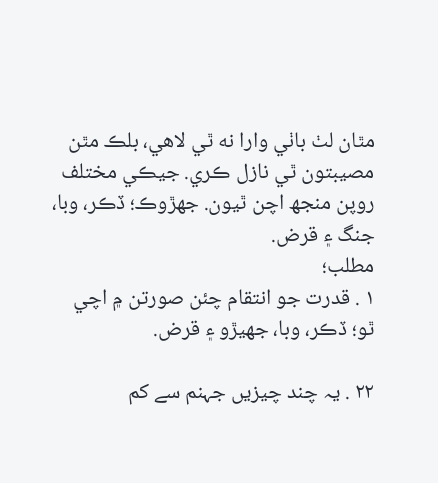مٿان لٺ باٺي وارا نه ٿي لاھي، بلڪ مٿن مصيبتون ٿي نازل ڪري. جيڪي مختلف روپن منجھ اچن ٿيون. جھڙوڪ؛ ڏڪر، وبا، جنگ ۽ قرض.
مطلب؛
۱ . قدرت جو انتقام چئن صورتن ۾ اچي ٿو؛ ڏڪر، وبا، جھيڙو ۽ قرض.

۲۲ . یہ چند چیزیں جہنم سے کم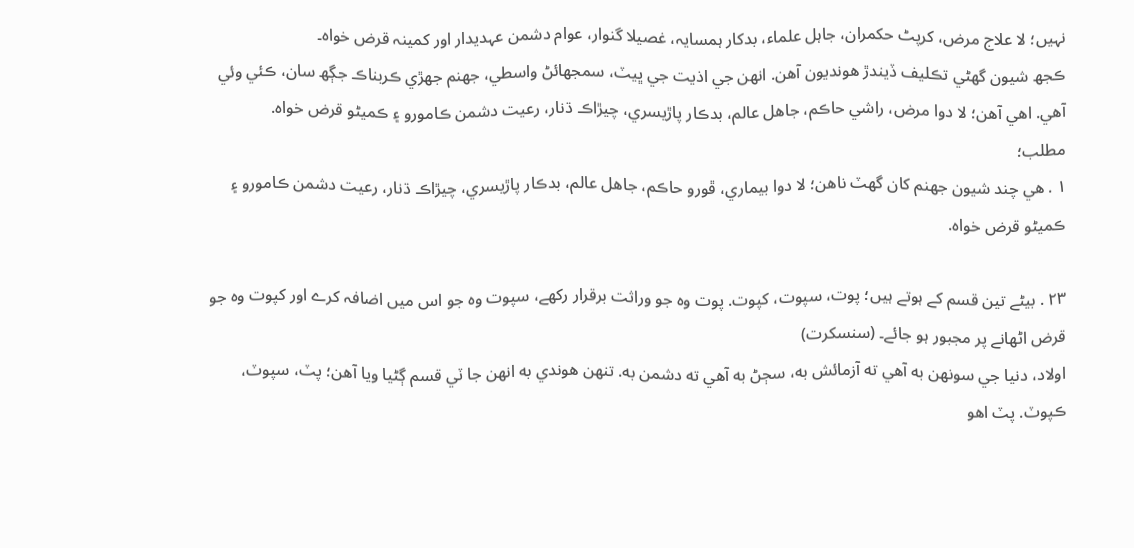نہیں؛ لا علاج مرض، کرپٹ حکمران، جاہل علماء، بدکار ہمسایہ، غصیلا گنوار، عوام دشمن عہدیدار اور کمینہ قرض خواہ۔
ڪجھ شيون گھڻي تڪليف ڏيندڙ ھونديون آھن. انھن جي اذيت جي ڀيٽ، سمجھائڻ واسطي، جھنم جھڙي ڪربناڪ جڳھ سان، ڪئي وئي آھي. اھي آھن؛ لا دوا مرض، راشي حاڪم، جاھل عالم، بدڪار پاڙيسري، چيڙاڪ ڌنار، رعيت دشمن ڪامورو ۽ ڪميڻو قرض خواه.
مطلب؛
۱ . ھي چند شيون جھنم کان گھٽ ناھن؛ لا دوا بيماري، ڦورو حاڪم، جاھل عالم، بدڪار پاڙيسري، چيڙاڪ ڌنار، رعيت دشمن ڪامورو ۽ ڪميڻو قرض خواه.

۲۳ . بیٹے تین قسم کے ہوتے ہیں؛ پوت، سپوت، کپوت. پوت وہ جو وراثت برقرار رکھے، سپوت وہ جو اس میں اضافہ کرے اور کپوت وہ جو قرض اٹھانے پر مجبور ہو جائے۔ (سنسکرت)
اولاد، دنيا جي سونھن به آھي ته آزمائش به، سڄڻ به آھي ته دشمن به. تنھن ھوندي به انھن جا ٽي قسم ڳڻيا ويا آھن؛ پٽ، سپوٽ، ڪپوٽ. پٽ اھو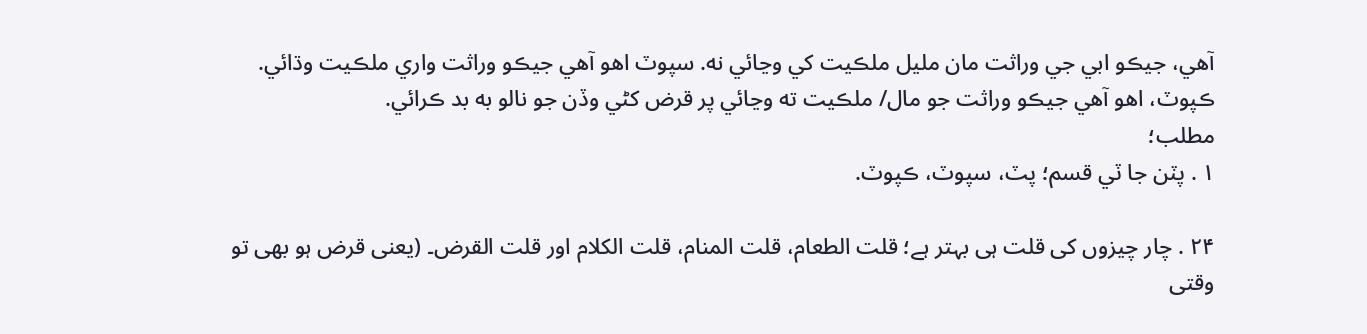آھي، جيڪو ابي جي وراثت مان مليل ملڪيت کي وڃائي نه. سپوٽ اھو آھي جيڪو وراثت واري ملڪيت وڌائي. ڪپوٽ، اھو آھي جيڪو وراثت جو مال/ ملڪيت ته وڃائي پر قرض کڻي وڏن جو نالو به بد ڪرائي.
مطلب؛
۱ . پٽن جا ٽي قسم؛ پٽ، سپوٽ، ڪپوٽ.

۲۴ . چار چیزوں کی قلت ہی بہتر ہے؛ قلت الطعام، قلت المنام، قلت الکلام اور قلت القرض۔ (یعنی قرض ہو بھی تو وقتی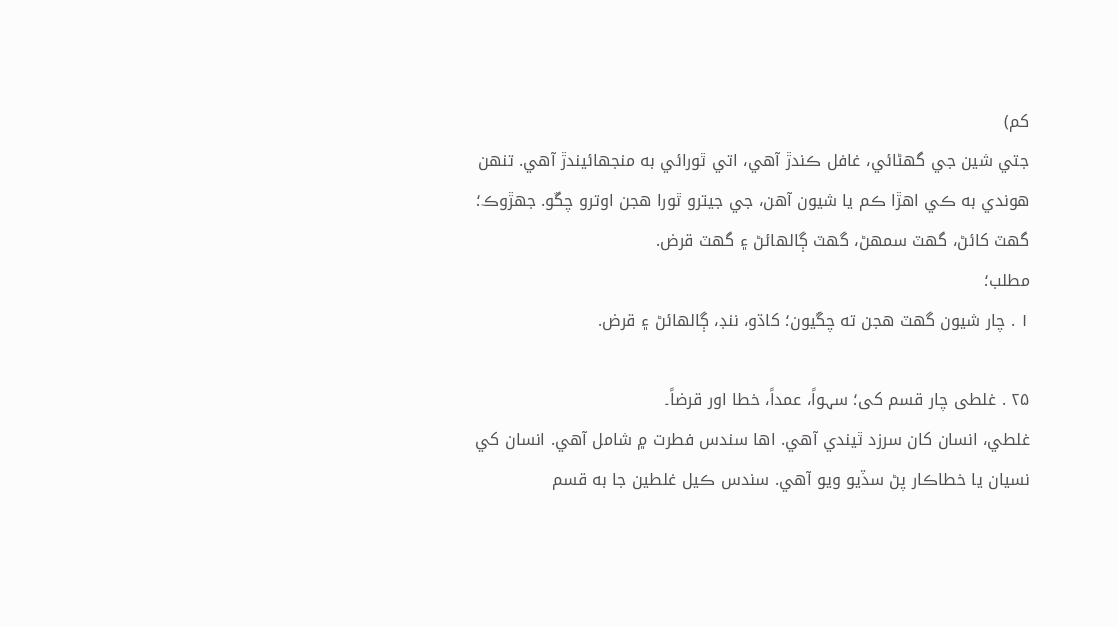کم)
جتي شين جي گھڻائي، غافل ڪندڙ آھي، اتي ٿورائي به منجھائيندڙ آھي. تنھن ھوندي به ڪي اھڙا ڪم يا شيون آھن، جي جيترو ٿورا ھجن اوترو چڱو. جھڙوڪ؛ گھٽ کائڻ، گھٽ سمھڻ، گھٽ ڳالھائڻ ۽ گھٽ قرض.
مطلب؛
۱ . چار شيون گھٽ ھجن ته چڱيون؛ کاڌو، ننڊ، ڳالھائڻ ۽ قرض.

۲۵ . غلطی چار قسم کی؛ سہواً، عمداً، خطا اور قرضاً۔
غلطي، انسان کان سرزد ٿيندي آھي. اھا سندس فطرت ۾ شامل آھي. انسان کي نسيان يا خطاڪار پڻ سڏيو ويو آھي. سندس ڪيل غلطين جا به قسم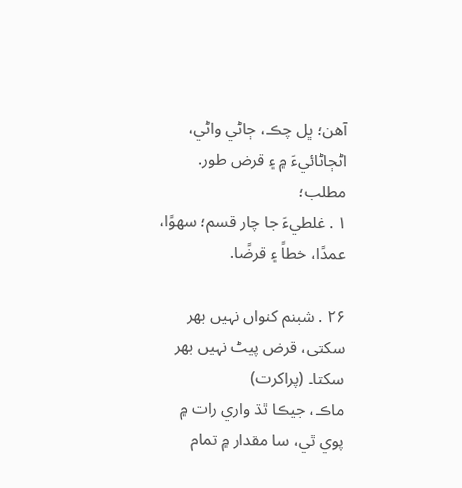آھن؛ ڀل چڪ، ڄاڻي واڻي، اڻڄاڻائيءَ ۾ ۽ قرض طور.
مطلب؛
۱ . غلطيءَ جا چار قسم؛ سھوًا، عمدًا، خطاً ۽ قرضًا.

۲۶ . شبنم کنواں نہیں بھر سکتی، قرض پیٹ نہیں بھر سکتا۔ (پراکرت)
ماڪ، جيڪا ٿڌ واري رات ۾ پوي ٿي، سا مقدار ۾ تمام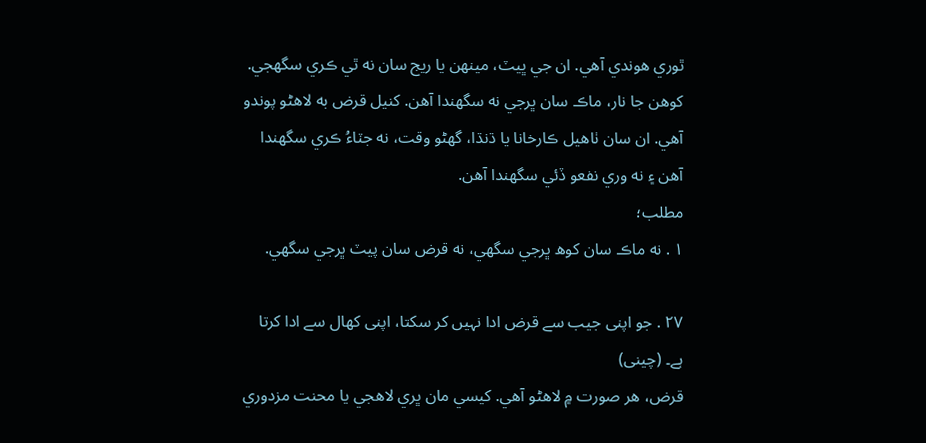ٿوري ھوندي آھي. ان جي ڀيٽ، مينھن يا ريج سان نه ٿي ڪري سگھجي. کوھن جا نار، ماڪ سان ڀرجي نه سگھندا آھن. کنيل قرض به لاھڻو پوندو آھي. ان سان ٺاھيل ڪارخانا يا ڌنڌا، گھڻو وقت، نه جٽاءُ ڪري سگھندا آھن ۽ نه وري نفعو ڏئي سگھندا آھن.
مطلب؛
۱ . نه ماڪ سان کوھ ڀرجي سگھي، نه قرض سان پيٽ ڀرجي سگھي.

۲۷ . جو اپنی جیب سے قرض ادا نہیں کر سکتا، اپنی کھال سے ادا کرتا ہے۔ (چینی)
قرض، ھر صورت ۾ لاھڻو آھي. کيسي مان ڀري لاھجي يا محنت مزدوري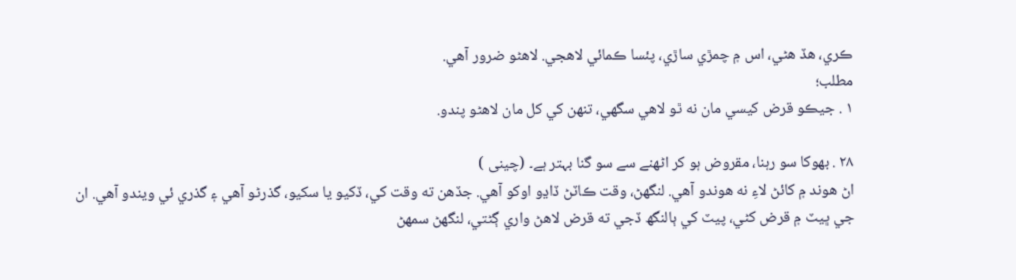ڪري، ھڏ ھڻي، اس ۾ چمڙي ساڙي، پئسا ڪمائي لاھجي. لاھڻو ضرور آھي.
مطلب؛
۱ . جيڪو قرض کيسي مان نه ٿو لاھي سگھي، تنھن کي کل مان لاھڻو پندو.

۲۸ . بھوکا سو رہنا، مقروض ہو کر اٹھنے سے سو گنا بہتر ہے۔ (چینی )
اڻ ھوند ۾ کائڻ لاءِ نه ھوندو آھي. لنگھڻ، وقت ڪاٽڻ ڏاڍو اوکو آھي. جڏھن ته وقت کي، ڏکيو يا سکيو، گذرڻو آھي ۽ گذري ئي ويندو آھي. ان جي ڀيٽ ۾ قرض کڻي، پيٽ کي ٻالنگھ ڏجي ته قرض لاھڻ واري ڳڻتي، لنگھڻ سمھڻ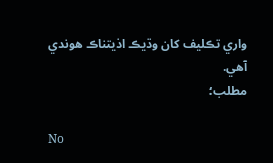واري تڪليف کان وڌيڪ اذيتناڪ ھوندي آھي.
مطلب؛

No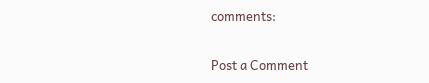comments:

Post a Comment